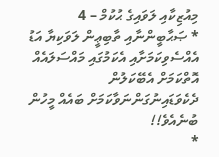މިއުޒިކާއި ލަވައިގެ ޙުކުމް – 4
* ޞަޙާބީންނާއި ތާބިޢީން ލަވަކިޔާ އަޑު އެއްސެވިކަމަށާއި އެކަމުގައި މައްސަލައެއް އޮތްކަމަށް އެބޭކަލުން ދެކެވަޑައިނުގަންނަވާކަމަށް ބައެއް މީހުން ބުނެއެވެ!!
*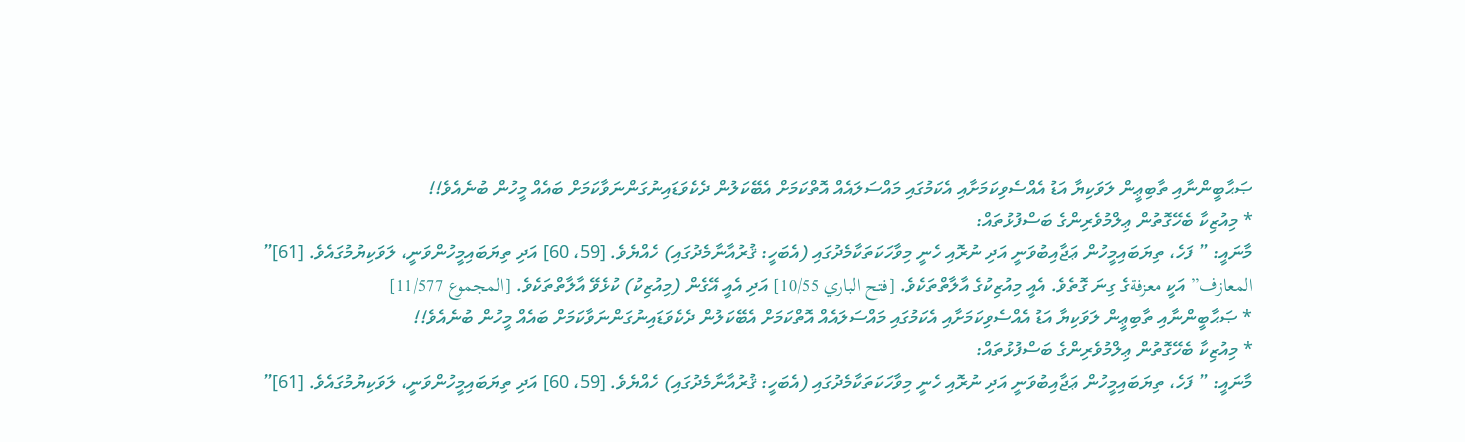ޞަޙާބީންނާއި ތާބިޢީން ލަވަކިޔާ އަޑު އެއްސެވިކަމަށާއި އެކަމުގައި މައްސަލައެއް އޮތްކަމަށް އެބޭކަލުން ދެކެވަޑައިނުގަންނަވާކަމަށް ބައެއް މީހުން ބުނެއެވެ!!
* މިއުޒިކާ ބެހޭގޮތުން ޢިލްމުވެރިންގެ ބަސްފުޅުތައް:
މާނައީ: ” ފަހެ، ތިޔަބައިމީހުން ޢަޖާއިބުވަނީ އަދި ނުރޮއި ހެނީ މިވާހަކަތަކާމެދުގައި (އެބަހީ: ޤުރުއާނާމެދުގައި) ހެއްޔެވެ. [59، 60] އަދި ތިޔަބައިމީހުންވަނީ، ލަވަކިޔުމުގައެވެ. [61]”
المعازف” އަކީ معزفةގެ ގިނަ ގޮތެވެ. އެއީ މިއުޒިކުގެ އާލާތްތަކެވެ. [فتح الباري 10/55] އަދި އެއީ އޭގެން (މިއުޒިކު) ކުޅެވޭ އާލާތްތަކެވެ. [المجموع 11/577]
* ޞަޙާބީންނާއި ތާބިޢީން ލަވަކިޔާ އަޑު އެއްސެވިކަމަށާއި އެކަމުގައި މައްސަލައެއް އޮތްކަމަށް އެބޭކަލުން ދެކެވަޑައިނުގަންނަވާކަމަށް ބައެއް މީހުން ބުނެއެވެ!!
* މިއުޒިކާ ބެހޭގޮތުން ޢިލްމުވެރިންގެ ބަސްފުޅުތައް:
މާނައީ: ” ފަހެ، ތިޔަބައިމީހުން ޢަޖާއިބުވަނީ އަދި ނުރޮއި ހެނީ މިވާހަކަތަކާމެދުގައި (އެބަހީ: ޤުރުއާނާމެދުގައި) ހެއްޔެވެ. [59، 60] އަދި ތިޔަބައިމީހުންވަނީ، ލަވަކިޔުމުގައެވެ. [61]”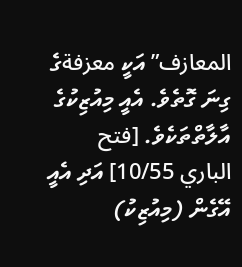المعازف” އަކީ معزفةގެ ގިނަ ގޮތެވެ. އެއީ މިއުޒިކުގެ އާލާތްތަކެވެ. [فتح الباري 10/55] އަދި އެއީ އޭގެން (މިއުޒިކު)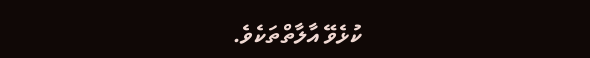ކުޅެވޭ އާލާތްތަކެވެ.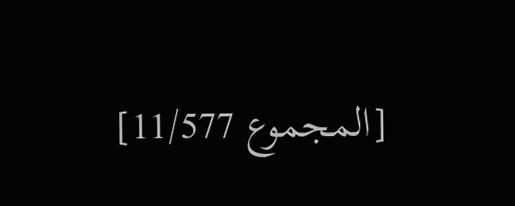[المجموع 11/577]